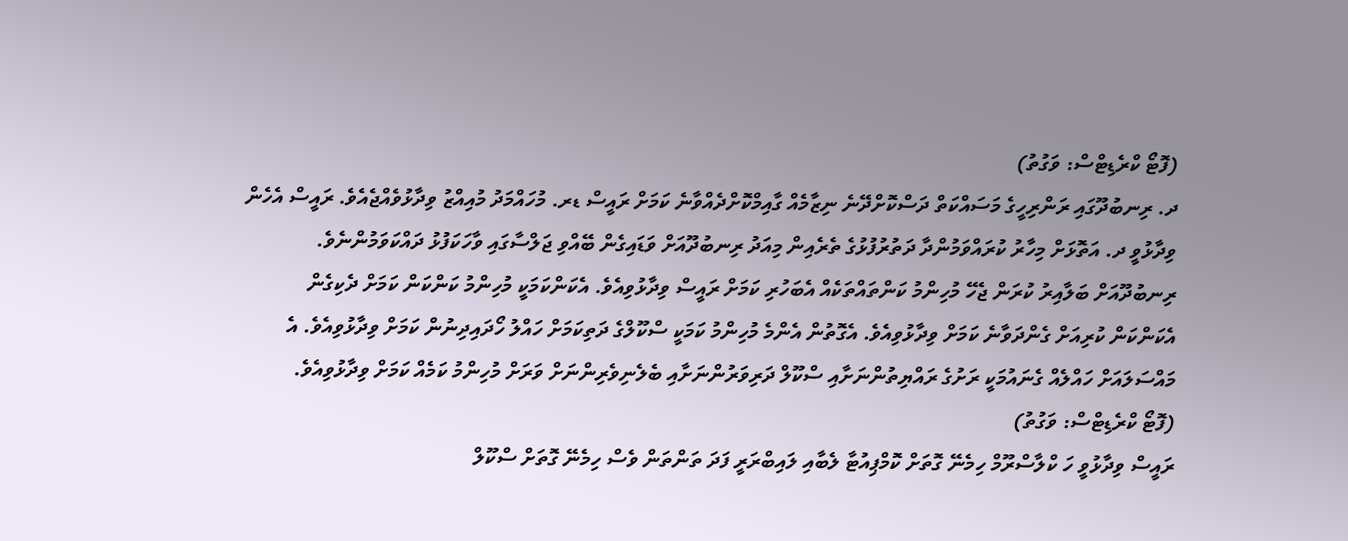(ފޮޓޯ ކްރެޑިޓްސް: ވަގުތު)
ދ. ރިނބުދޫގައި ރަންރިހީގެ މަސައްކަތް ދަސްކޮށްދޭނެ ނިޒާމެއް ގާއިމްކޮށްދެއްވާނެ ކަމަށް ރައީސް ޑރ. މުހައްމަދު މުއިއްޒު ވިދާޅުވެއްޖެއެވެ. ރައީސް އެހެން ވިދާޅުވީ ދ. އަތޮޅަށް މިހާރު ކުރައްވަމުންދާ ދަތުރުފުޅުގެ ތެރެއިން މިއަދު ރިނބުދޫއަށް ވަޑައިގެން ބޭއްވި ޖަލްސާގައި ވާހަކަފުޅު ދައްކަވަމުންނެވެ.
ރިނބުދޫއަށް ބަލާއިރު ކުރަން ޖެހޭ މުހިންމު ކަންތައްތަކެއް އެބަހުރި ކަމަށް ރައީސް ވިދާޅުވިއެވެ. އެކަންކަމަކީ މުހިންމު ކަންކަން ކަމަށް ދެކިގެން އެކަންކަން ކުރިއަށް ގެންދަވާނެ ކަމަށް ވިދާޅުވިއެވެ. އެގޮތުން އެންމެ މުހިންމު ކަމަކީ ސްކޫލްގެ ދަތިކަމަށް ހައްލު ހޯދައިދިނުން ކަމަށް ވިދާޅުވިއެވެ. އެ މައްސަލައަށް ހައްލެއް ގެނައުމަކީ ރަށުގެ ރައްޔިތުންނަށާއި ސްކޫލް ދަރިވަރުންނަށާއި ބެލެނިވެރިންނަށް ވަރަށް މުހިންމު ކަމެއް ކަމަށް ވިދާޅުވިއެވެ.
(ފޮޓޯ ކްރެޑިޓްސް: ވަގުތު)
ރައީސް ވިދާޅުވީ ހަ ކްލާސްރޫމް ހިމެނޭ ގޮތަށް ކޮމްޕިއުޓާ ލެބާއި ލައިބްރަރީ ފަދަ ތަންތަން ވެސް ހިމެނޭ ގޮތަށް ސްކޫލް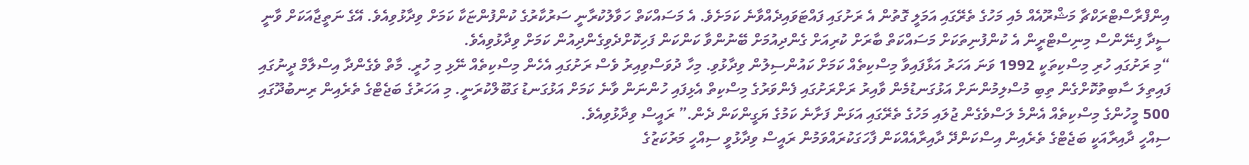އިންފްރާސްޓްރަކްޗާ މަޝްރޫއެއް މެއި މަހުގެ ތެރޭގައި އަމަލީ ގޮތުން އެ ރަށުގައި ފައްޓަވައިދެއްވާނެ ކަމަށެވެ. އެ މަސައްކަތް ހަވާލުކުރާނީ ސަރުކާރުގެ ކުންފުންޏަކާ ކަމަށް ވިދާޅުވިއެވެ. އޭގެ ނަތީޖާއަކަށް ވާނީ ސީދާ ފިނޭންސް މިނިސްޓްރީން އެ ކުންފުނިތަކަށް މަސައްކަތް ބާރަށް ކުރިއަށް ގެންދިއުމަށް ބޭނުންވާ ކަންކަން ފަހިކޮށްދެވިގެންދިއުން ކަމަށް ވިދާޅުވިއެވެ.
“މި ރަށުގައި ހުރި މިސްކިތަކީ 1992 ވަނަ އަހަރު އަޅާފައިވާ މިސްކިތެއް ކަމަށް ކައުންސިލުން ވިދާޅުވި. މިހާ ދުވަސްވިއިރު ވެސް ރަށުގައި އެހެން މިސްކިތެއް ނޭޅި މި ހުރީ. މާތް ވެގެންދާ އިސްލާމް ދީނުގައި ފައިތިލަ ސާބިތުކޮށްގެން ތިބި މުސްލިމުންނަށް އަޅުގަނޑުމެން ވާއިރު ރަށްރަށުގައި ފެންވަރުގެ މިސްކިތް އެޅިފައި ހުންނަން ވާނެ ކަމަށް އަޅުގަނޑު ގަބޫލްކުރަނީ. މި އަހަރުގެ ބަޖެޓްގެ ތެރެއިން ރިނބުދޫގައި 500 މީހުންގެ މިސްކިތެއް އެންމެ ލަސްވެގެން ޖުލައި މަހުގެ ތެރޭގައި އަޅަން ފަށާނެ ކަމުގެ ޔަގީންކަން ދެން.” ރައީސް ވިދާޅުވިއެވެ.
ސިއްހީ ދާއިރާއަކީ ބަޖެޓްގެ ތެރެއިން އިސްކަންދޭ ދާއިރާއެއްކަން ފާހަގަކުރައްވަމުން ރައީސް ވިދާޅުވީ ސިއްހީ މަރުކަޒުގެ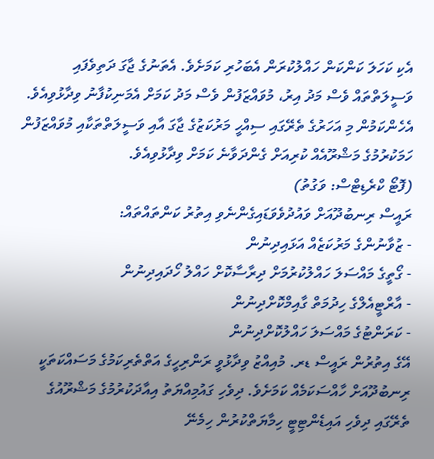އެކި ކަހަލަ ކަންކަން ހައްލުކުރަން އެބަހުރި ކަމަށެވެ. އެތަނުގެ ޖާގަ ދަތިވެފައި ވަސީލަތްތައް ވެސް މަދު އިރު، މުވައްޒަފުން ވެސް މަދު ކަމަށް އެމަނިކުފާނު ވިދާޅުވިއެވެ. އެހެންކަމުން މި އަހަރުގެ ތެރޭގައި ސިއްހީ މަރުކަޒުގެ ޖާގަ އާއި ވަސީލަތްތަކާއި މުވައްޒަފުން ހަމަކުރުމުގެ މަޝްރޫއެއް ކުރިއަށް ގެންދަވާނެ ކަމަށް ވިދާޅުވިއެވެ.
(ފޮޓޯ ކްރެޑިޓްސް: ވަގުތު)
ރައީސް ރިނބުދޫއަށް ވައުދުވެވަޑައިގެންނެވި އިތުރު ކަންތައްތައް:
- ޒުވާނުންގެ މަރުކަޒެއް އަޅައިދިނުން
- ގޯތީގެ މައްސަލަ ހައްލުކުރުމަށް ދިރާސާކޮށް ހައްލު ހޯދައިދިނުން
- އާރްޓީއެލްގެ ހިދުމަތް ގާއިމްކޮށްދިނުން
- ކަރަންޓުގެ މައްސަލަ ހައްލުކޮށްދިނުން
އޭގެ އިތުރުން ރައީސް ޑރ. މުއިއްޒު ވިދާޅުވީ ރަންރިހީގެ އަތްތެރިކަމުގެ މަސައްކަތަކީ ރިނބުދޫއަށް ހާއްސަކަމެއް ކަމަށެވެ. ދިވެހި ގައުމިއްޔަތު އިއާދަކުރުމުގެ މަޝްރޫއުގެ ތެރޭގައި ދިވެހި އައިޑެންޓިޓީ ހިމާޔަތްކުރުން ހިމެނޭ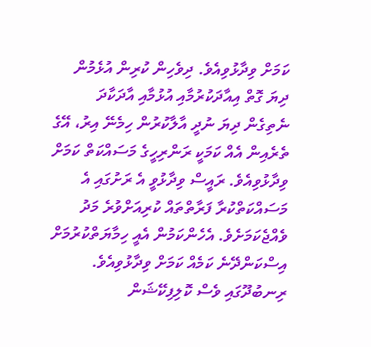ކަމަށް ވިދާޅުވިއެވެ. ދިވެހިން ކުރިން އުޅެމުން ދިޔަ ގޮތް އިއާދަކުރުމާއި އުޅުމާއި އާދަކާދަ ނެތިގެން ދިޔަ ނުދީ އާލާކުރުން ހިމެނޭ އިރު، އޭގެ ތެރެއިން އެއް ކަމަކީ ރަންރިހީގެ މަސައްކަތް ކަމަށް ވިދާޅުވިއެވެ. ރައީސް ވިދާޅުވީ އެ ރަށުގައި އެ މަސައްކަތްކުރާ ފަރާތްތައް ކުރިއަށްވުރެ މަދު ވެއްޖެކަމަށެވެ. އެހެންކަމުން އެއީ ހިމާޔަތްކުރުމަށް އިސްކަންދޭނެ ކަމެއް ކަމަށް ވިދާޅުވިއެވެ.
ރިނބުދޫގައި ވެސް ކޮލިފިކޭޝަން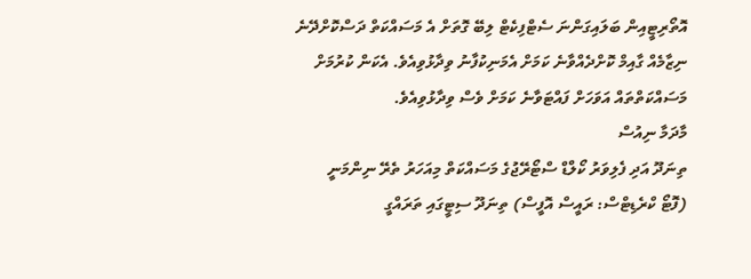އޮތޯރިޓީއިން ބަލައިގަންނަ ސެޓްފިކެޓް ލިބޭ ގޮތަށް އެ މަސައްކަތް ދަސްކޮށްދޭނެ ނިޒާމެއް ގާއިމް ކޮށްދެއްވާނެ ކަމަށް އެމަނިކުފާނު ވިދާޅުވިއެވެ. އެކަން ކުރުމަށް މަސައްކަތްތައް އަވަހަށް ފައްޓަވާނެ ކަމަށް ވެސް ވިދާޅުވިއެވެ.
މާދަމާ ނިއުސް
ތިނަދޫ އަދި ފެލިވަރު ކޯލްޑް ސްޓޯރޭޖުގެ މަސައްކަތް މިއަހަރު ތެރޭ ނިންމަނީ
(ފޮޓޯ ކްރެޑިޓްސް: ރައީސް އޮފީސް) ތިނަދޫ ސިޓީގައި ތަރައްގީ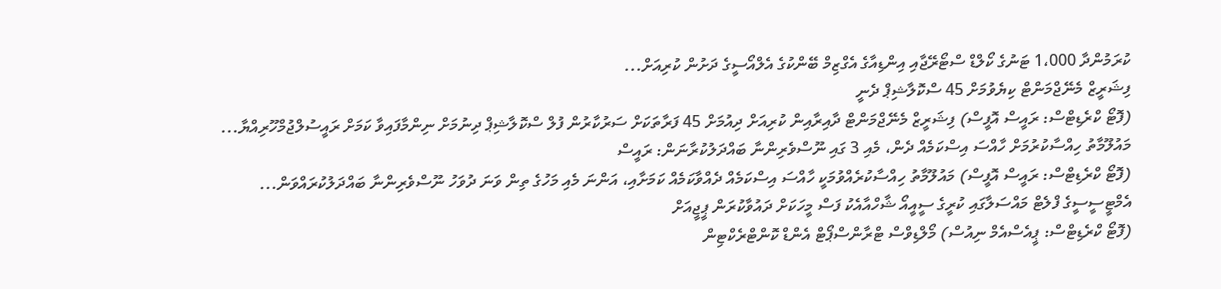ކުރަމުންދާ 1،000 ޓަނުގެ ކޯލްޑް ސްޓޯރޭޖާއި އިންޑިއާގެ އެގްޒިމް ބޭންކުގެ އެލްއޯސީގެ ދަށުން ކުރިއަށް...
ފިޝަރީޒް މެނޭޖްމަންޓް ކިޔެވުމަށް 45 ސްކޮލާޝިޕް ދެނީ
(ފޮޓޯ ކްރެޑިޓްސް: ރައީސް އޮފީސް) ފިޝަރީޒް މެނޭޖްމަންޓް ދާއިރާއިން ކުރިއަށް ދިއުމަށް 45 ފަރާތަކަށް ސަރުކާރުން ފުލް ސްކޮލާޝިޕް ދިނުމަށް ނިންމާފައިވާ ކަމަށް ރައީސުލްޖުމްހޫރިއްޔާ...
މައުލޫމާތު ހިއްސާކުރުމަށް ހާއްސަ އިސްކަމެއް ދެން، މެއި 3 ގައި ނޫސްވެރިންނާ ބައްދަލުކުރާނަން: ރައީސް
(ފޮޓޯ ކްރެޑިޓްސް: ރައީސް އޮފީސް) މައުލޫމާތު ހިއްސާކުރެއްވުމަކީ ހާއްސަ އިސްކަމެއް ދެއްވާކަމެއް ކަމަށާއި، އަންނަ މެއި މަހުގެ ތިން ވަނަ ދުވަހު ނޫސްވެރިންނާ ބައްދަލުކުރައްވަން...
އެމްޓީސީސީގެ ފްލެޓް މައްސަލާގައި ކުރީގެ ސީއީއޯ ޝާހްއާއެކު ފަސް މީހަކަށް ދައުވާކުރަން ޕީޖީއަށް
(ފޮޓޯ ކްރެޑިޓްސް: ޕީއެސްއެމް ނިއުސް) މޯލްޑިވްސް ޓްރާންސްޕޯޓް އެންޑް ކޮންޓްރެކްޓިން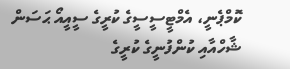ކޮމްޕެނީ، އެމްޓީސީސީގެ ކުރީގެ ސީއީއޯ ޙަސަން ޝާހްއާއި ކުންފުނީގެ ކުރީގެ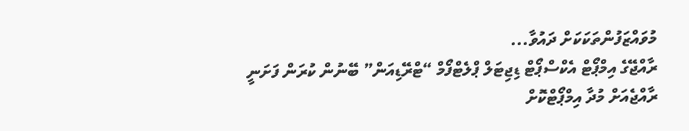މުވައްޒަފުންތަކަކަށް ދައުވާ...
ރާއްޖޭގެ އިމްޕޯޓް އެކްސްޕޯޓް ޑިޖިޓަލް ޕްލެޓްފޯމް “ޓްރޭޑިއަން” ބޭނުން ކުރަން ފަށަނީ
ރާއްޖެއަށް މުދާ އިމްޕޯޓްކޮށް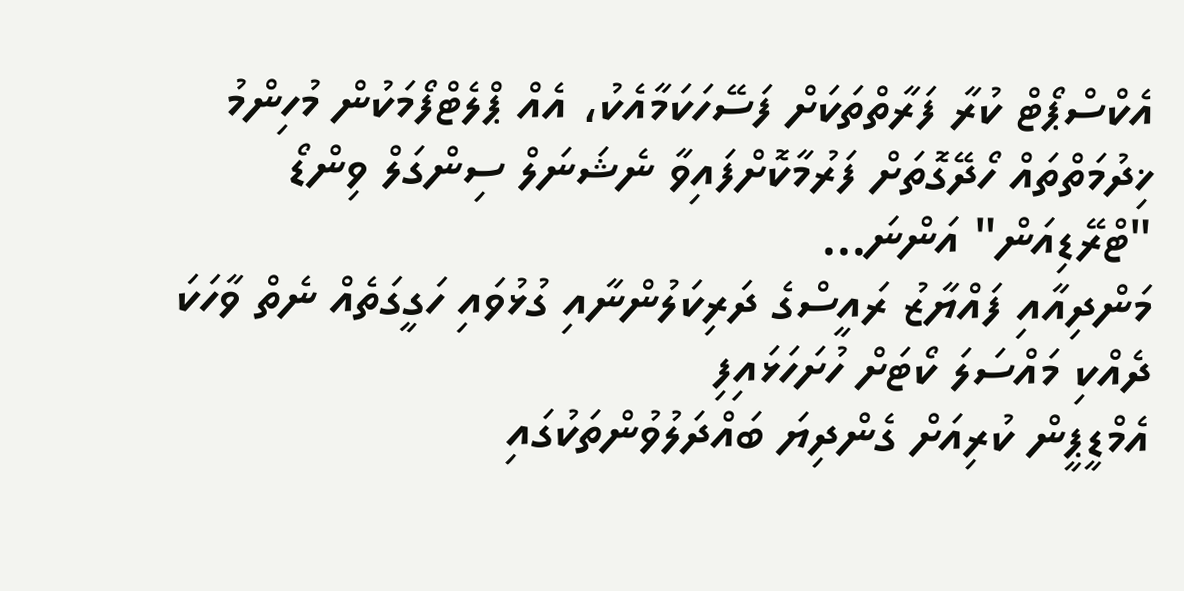އެކްސްޕޯޓް ކުރާ ފަރާތްތަކަށް ފަސޭހަކަމާއެކު، އެއް ޕްލެޓްފޯމަކުން މުހިންމު ޚިދުމަތްތައް ހޯދޭގޮތަށް ފަރުމާކޮށްފައިވާ ނެޝަނަލް ސިންގަލް ވިންޑޯ "ޓްރޭޑިއަން" އަންނަ...
މަންދިއާއި ފައްޔާޒު ރައީސްގެ ދަރިކަލުންނާއި ގުޅުވައި ހަގީގަތެއް ނެތް ވާހަކަ ދެއްކި މައްސަލަ ކޯޓަށް ހުށަހަޅައިފި
އެމްޑީޕީން ކުރިއަށް ގެންދިޔަ ބައްދަލުވުންތަކުގައި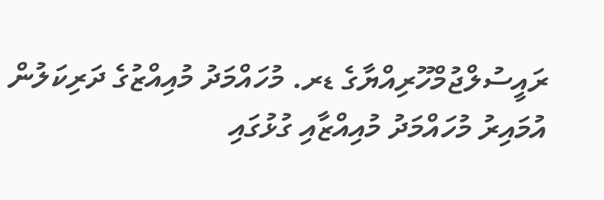ރައީސުލްޖުމްހޫރިއްޔާގެ ޑރ. މުހައްމަދު މުއިއްޒުގެ ދަރިކަލުން އުމައިރު މުހައްމަދު މުއިއްޒާއި ގުޅުގައި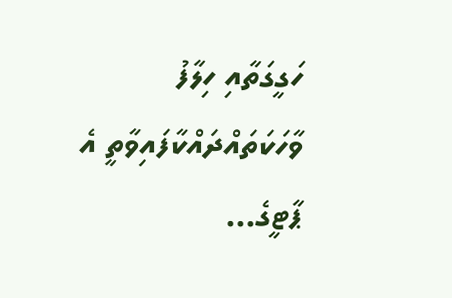ހަގީގަތާއި ހިލާފު ވާހަކަތައްދައްކާފައިވާތީ އެ ޕާޓީގެ...